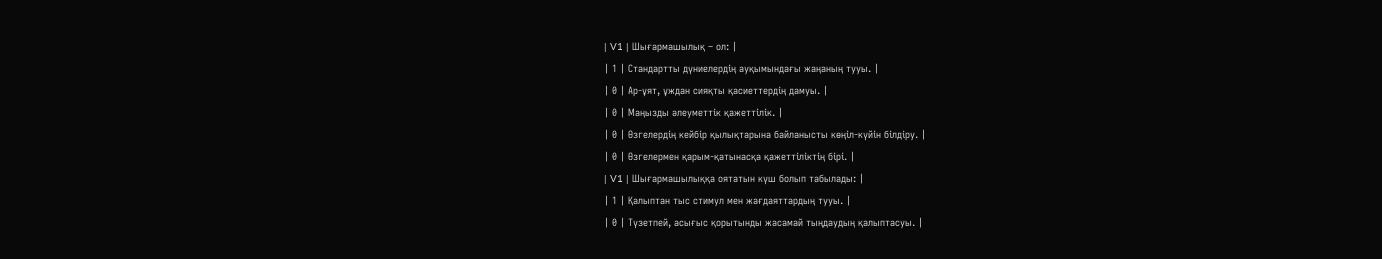| V1 | Шығармашылық – ол: |
| 1 | Стандартты дүниелердің ауқымындағы жаңаның тууы. |
| 0 | Ар-ұят, ұждан сияқты қасиеттердің дамуы. |
| 0 | Маңызды әлеуметтік қажеттілік. |
| 0 | Өзгелердің кейбір қылықтарына байланысты көңіл-күйін білдіру. |
| 0 | Өзгелермен қарым-қатынасқа қажеттіліктің бірі. |
| V1 | Шығармашылыққа оятатын күш болып табылады: |
| 1 | Қалыптан тыс стимул мен жағдаяттардың тууы. |
| 0 | Түзетпей, асығыс қорытынды жасамай тыңдаудың қалыптасуы. |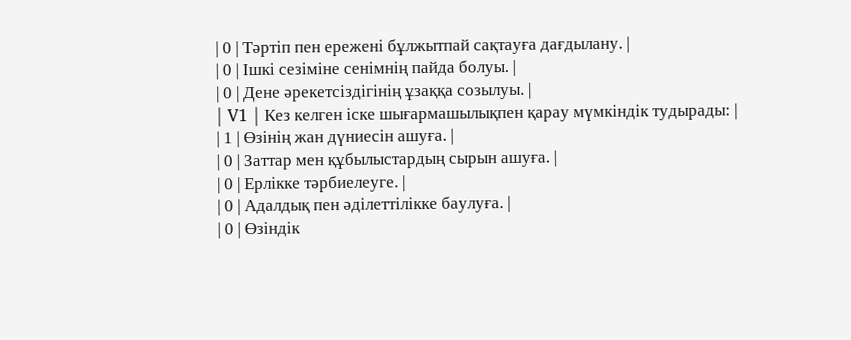| 0 | Тәртіп пен ережені бұлжытпай сақтауға дағдылану. |
| 0 | Ішкі сезіміне сенімнің пайда болуы. |
| 0 | Дене әрекетсіздігінің ұзаққа созылуы. |
| V1 | Кез келген іске шығармашылықпен қарау мүмкіндік тудырады: |
| 1 | Өзінің жан дүниесін ашуға. |
| 0 | Заттар мен құбылыстардың сырын ашуға. |
| 0 | Ерлікке тәрбиелеуге. |
| 0 | Адалдық пен әділеттілікке баулуға. |
| 0 | Өзіндік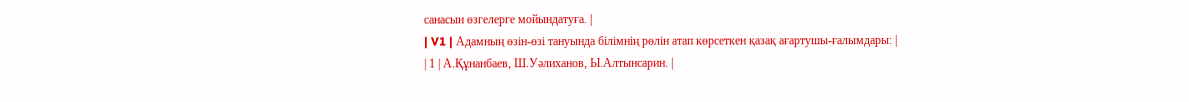санасын өзгелерге мойындатуға. |
| V1 | Адамның өзін-өзі тануында білімнің рөлін атап көрсеткен қазақ ағартушы-ғалымдары: |
| 1 | А.Құнанбаев, Ш.Уәлиханов, Ы.Алтынсарин. |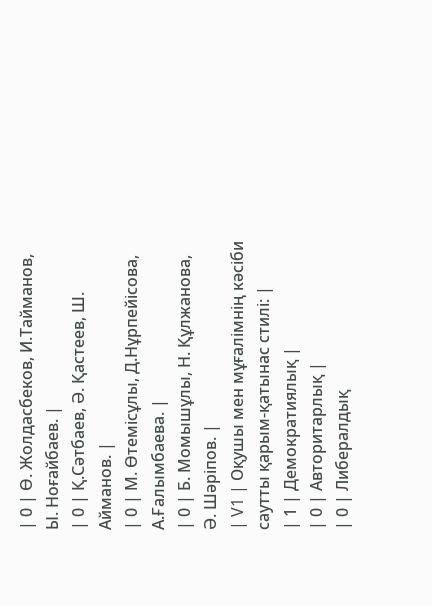| 0 | Ө. Жолдасбеков, И.Тайманов, Ы. Ноғайбаев. |
| 0 | Қ.Сәтбаев, Ә. Қастеев, Ш. Айманов. |
| 0 | М. Өтемісұлы, Д.Нұрпейісова, А.Ғалымбаева. |
| 0 | Б. Момышұлы, Н. Құлжанова, Ә. Шәріпов. |
| V1 | Оқушы мен мұғалімнің кәсіби саутты қарым-қатынас стилі: |
| 1 | Демократиялық |
| 0 | Авторитарлық |
| 0 | Либералдық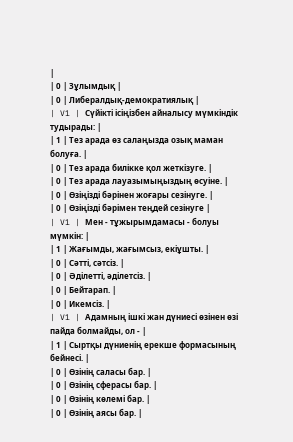|
| 0 | Зұлымдық |
| 0 | Либералдық-демократиялық |
| V1 | Сүйікті ісіңізбен айналысу мүмкіндік тудырады: |
| 1 | Тез арада өз салаңызда озық маман болуға. |
| 0 | Тез арада билікке қол жеткізуге. |
| 0 | Тез арада лауазымыңыздың өсуіне. |
| 0 | Өзіңізді бәрінен жоғары сезінуге. |
| 0 | Өзіңізді бәрімен теңдей сезінуге |
| V1 | Мен - тұжырымдамасы - болуы мүмкін: |
| 1 | Жағымды, жағымсыз, екіұшты. |
| 0 | Сәтті, сәтсіз. |
| 0 | Әділетті, әділетсіз. |
| 0 | Бейтарап. |
| 0 | Икемсіз. |
| V1 | Адамның ішкі жан дүниесі өзінен өзі пайда болмайды, ол - |
| 1 | Сыртқы дүниенің ерекше формасының бейнесі. |
| 0 | Өзінің саласы бар. |
| 0 | Өзінің сферасы бар. |
| 0 | Өзінің көлемі бар. |
| 0 | Өзінің аясы бар. |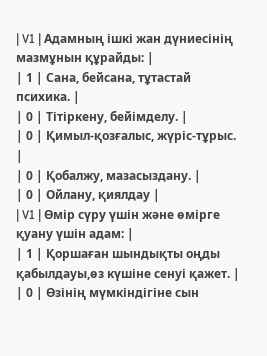| V1 | Адамның ішкі жан дүниесінің мазмұнын құрайды: |
| 1 | Сана, бейсана, тұтастай психика. |
| 0 | Тітіркену, бейімделу. |
| 0 | Қимыл-қозғалыс, жүріс-тұрыс. |
| 0 | Қобалжу, мазасыздану. |
| 0 | Ойлану, қиялдау |
| V1 | Өмір сүру үшін және өмірге қуану үшін адам: |
| 1 | Қоршаған шындықты оңды қабылдауы,өз күшіне сенуі қажет. |
| 0 | Өзінің мүмкіндігіне сын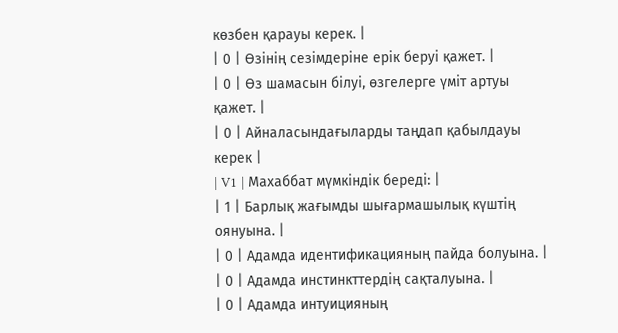көзбен қарауы керек. |
| 0 | Өзінің сезімдеріне ерік беруі қажет. |
| 0 | Өз шамасын білуі, өзгелерге үміт артуы қажет. |
| 0 | Айналасындағыларды таңдап қабылдауы керек |
| V1 | Махаббат мүмкіндік береді: |
| 1 | Барлық жағымды шығармашылық күштің оянуына. |
| 0 | Адамда идентификацияның пайда болуына. |
| 0 | Адамда инстинкттердің сақталуына. |
| 0 | Адамда интуицияның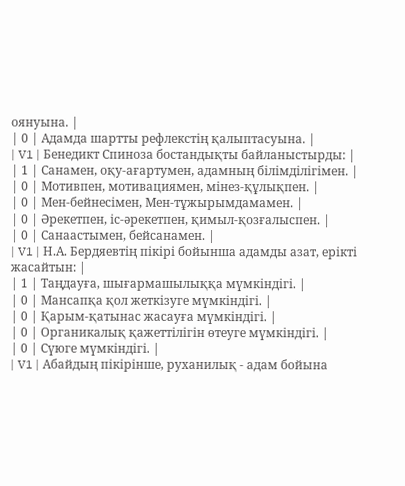оянуына. |
| 0 | Адамда шартты рефлекстің қалыптасуына. |
| V1 | Бенедикт Спиноза бостандықты байланыстырды: |
| 1 | Санамен, оқу-ағартумен, адамның білімділігімен. |
| 0 | Мотивпен, мотивациямен, мінез-құлықпен. |
| 0 | Мен-бейнесімен, Мен-тұжырымдамамен. |
| 0 | Әрекетпен, іс-әрекетпен, қимыл-қозғалыспен. |
| 0 | Санаастымен, бейсанамен. |
| V1 | Н.А. Бердяевтің пікірі бойынша адамды азат, ерікті жасайтын: |
| 1 | Таңдауға, шығармашылыққа мүмкіндігі. |
| 0 | Мансапқа қол жеткізуге мүмкіндігі. |
| 0 | Қарым-қатынас жасауға мүмкіндігі. |
| 0 | Органикалық қажеттілігін өтеуге мүмкіндігі. |
| 0 | Сүюге мүмкіндігі. |
| V1 | Абайдың пікірінше, руханилық - адам бойына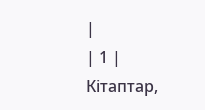|
| 1 | Кітаптар,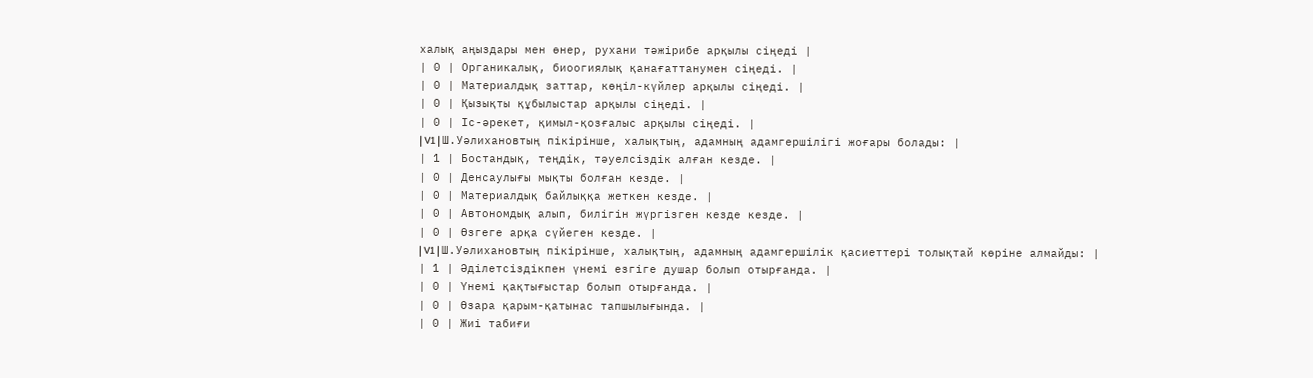халық аңыздары мен өнер, рухани тәжірибе арқылы сіңеді |
| 0 | Органикалық, биоогиялық қанағаттанумен сіңеді. |
| 0 | Материалдық заттар, көңіл-күйлер арқылы сіңеді. |
| 0 | Қызықты құбылыстар арқылы сіңеді. |
| 0 | Іс-әрекет, қимыл-қозғалыс арқылы сіңеді. |
| V1 | Ш.Уәлихановтың пікірінше, халықтың, адамның адамгершілігі жоғары болады: |
| 1 | Бостандық, теңдік, тәуелсіздік алған кезде. |
| 0 | Денсаулығы мықты болған кезде. |
| 0 | Материалдық байлыққа жеткен кезде. |
| 0 | Автономдық алып, билігін жүргізген кезде кезде. |
| 0 | Өзгеге арқа сүйеген кезде. |
| V1 | Ш.Уәлихановтың пікірінше, халықтың, адамның адамгершілік қасиеттері толықтай көріне алмайды: |
| 1 | Әділетсіздікпен үнемі езгіге душар болып отырғанда. |
| 0 | Үнемі қақтығыстар болып отырғанда. |
| 0 | Өзара қарым-қатынас тапшылығында. |
| 0 | Жиі табиғи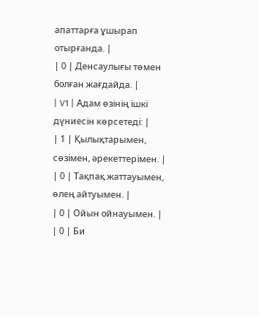апаттарға ұшырап отырғанда. |
| 0 | Денсаулығы төмен болған жағдайда. |
| V1 | Адам өзінің ішкі дүниесін көрсетеді: |
| 1 | Қылықтарымен, сөзімен, әрекеттерімен. |
| 0 | Тақпақ жаттауымен, өлең айтуымен. |
| 0 | Ойын ойнауымен. |
| 0 | Би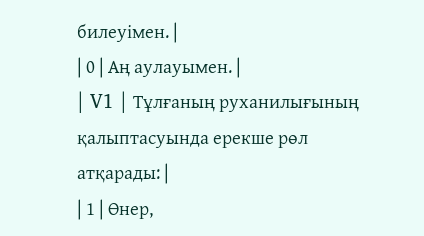билеуімен. |
| 0 | Аң аулауымен. |
| V1 | Тұлғаның руханилығының қалыптасуында ерекше рөл атқарады: |
| 1 | Өнер,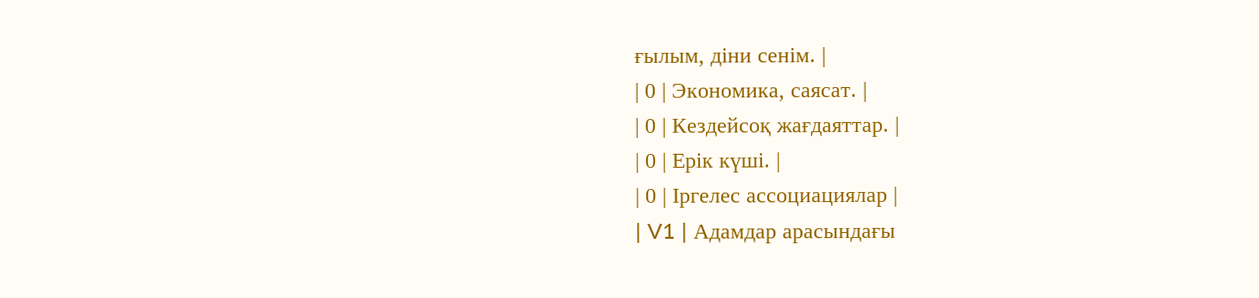ғылым, діни сенім. |
| 0 | Экономика, саясат. |
| 0 | Кездейсоқ жағдаяттар. |
| 0 | Ерік күші. |
| 0 | Іргелес ассоциациялар |
| V1 | Адамдар арасындағы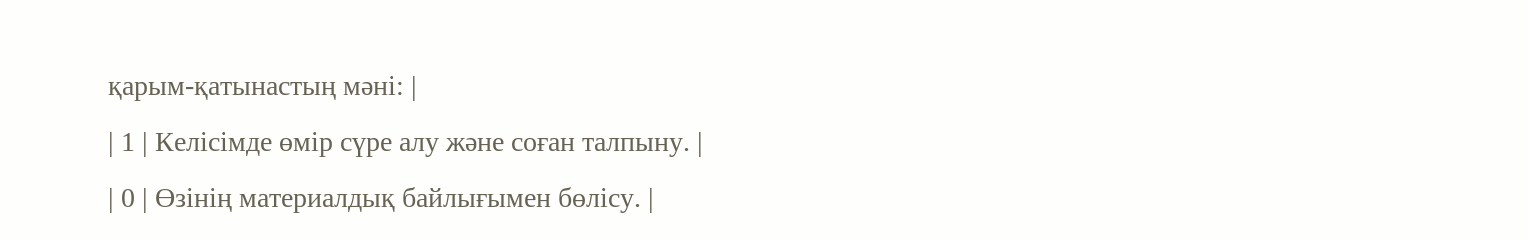қарым-қатынастың мәні: |
| 1 | Келісімде өмір сүре алу және соған талпыну. |
| 0 | Өзінің материалдық байлығымен бөлісу. |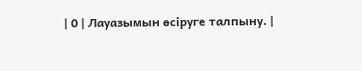| 0 | Лауазымын өсіруге талпыну. |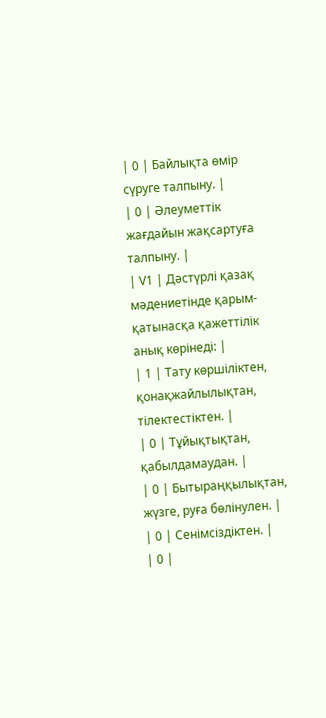| 0 | Байлықта өмір сүруге талпыну. |
| 0 | Әлеуметтік жағдайын жақсартуға талпыну. |
| V1 | Дәстүрлі қазақ мәдениетінде қарым-қатынасқа қажеттілік анық көрінеді: |
| 1 | Тату көршіліктен, қонақжайлылықтан, тілектестіктен. |
| 0 | Тұйықтықтан, қабылдамаудан. |
| 0 | Бытыраңқылықтан, жүзге, руға бөлінулен. |
| 0 | Сенімсіздіктен. |
| 0 |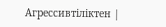Агрессивтіліктен |